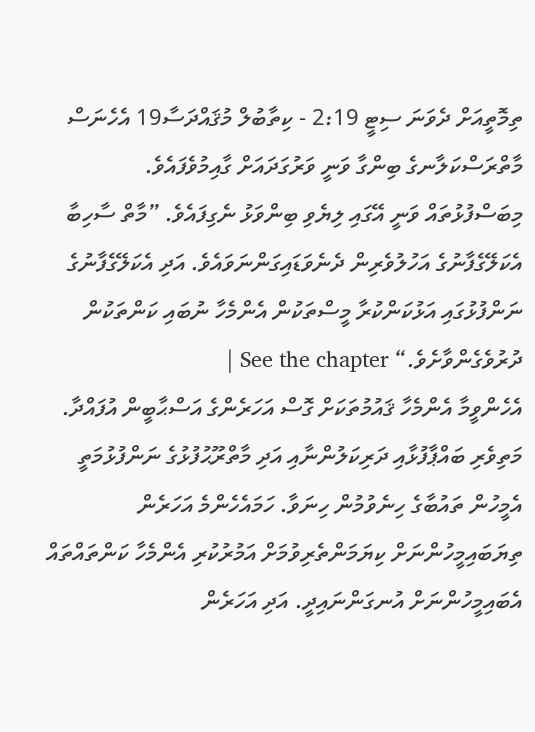ތިމޮތީއަށް ދެވަނަ ސިޓީ 2:19 - ކިތާބުލް މުޤައްދަސާ19 އެހެނަސް މާތްރަސްކަލާނގެ ބިންގާ ވަނީ ވަރުގަދައަށް ގާއިމުވެފައެވެ. މިބަސްފުޅުތައް ވަނީ އޭގައި ލިޔެވި ބިންވަޅު ނެގިފައެވެ. ”މާތް ސާހިބާ އެކަލޭގެފާނުގެ އަހުލުވެރިން ދެނެވަޑައިގަންނަވައެވެ. އަދި އެކަލޭގެފާނުގެ ނަންފުޅުގައި އަޅުކަންކުރާ މީސްތަކުން އެންމެހާ ނުބައި ކަންތަކުން ދުރުވެގެންވާށެވެ.“ See the chapter |
އެހެންވީމާ އެންމެހާ ޤައުމުތަކަށް ގޮސް އަހަރެންގެ އަސްޙާބީން އުފައްދާ. މަތިވެރި ބައްޕާފުޅާއި ދަރިކަލުންނާއި އަދި މާތްރޫޙުފުޅުގެ ނަންފުޅުމަތީ އެމީހުން ތައުބާގެ ހިނެވުމުން ހިނަވާ. ހަމައެހެންމެ އަހަރެން ތިޔަބައިމީހުންނަށް ކިޔަމަންތެރިވުމަށް އަމުރުކުރި އެންމެހާ ކަންތައްތައް އެބައިމީހުންނަށް އުނގަންނައިދީ. އަދި އަހަރެން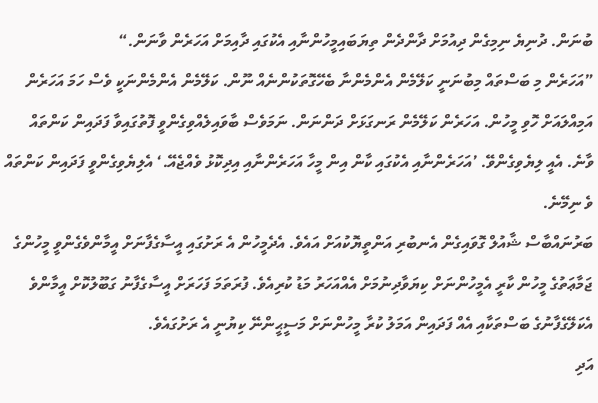ބުނަން. ދުނިޔެ ނިމިގެން ދިއުމަށް ދާންދެން ތިޔަބައިމީހުންނާއި އެކުގައި ދާއިމަށް އަހަރެން ވާނަން.“
”އަހަރެން މި ބަސްތައް މިބުނަނީ ކަލޭމެން އެންމެންނާ ބެހޭގޮތަކުންނެއް ނޫން. ކަލޭމެން އެންމެންނަކީ ވެސް ހަމަ އަހަރެން އަމިއްލައަށް ހޮވި މީހުން. އަހަރެން ކަލޭމެން ރަނގަޅަށް ދަންނަން. ނަމަވެސް ބާވައިލެއްވިގެންވީ ފޮތުގައިވާ ފަދައިން ކަންތައް ވާނެ. އެއީ ލިޔެވިގެންވޭ. ’އަހަރެންނާއި އެކުގައި ކާން އިން މީހާ އަހަރެންނާއި އިދިކޮޅު ވެއްޖެއޭ.‘ އެލިޔެވިގެންވީ ފަދައިން ކަންތައް ވެ ނިމޭނެ.
ބަރުނައްބާސް ޝާއުލް ގޮވައިގެން އެނބުރި އަންތީޔޮކުއަށް އައެވެ. އެދެމީހުން އެ ރަށުގައި އީސާގެފާނަށް އީމާންވެގެންވީ މީހުންގެ ޖަމާޢަތުގެ މީހުން ކާރީ އެމީހުންނަށް ކިޔަވާދިނުމަށް އެއްއަހަރު މަޑު ކުރިއެވެ. ފުރަތަމަ ފަހަރަށް އީސާގެފާނު ގަބޫލުކޮށް އީމާންވެ އެކަލޭގެފާނުގެ ބަސްތަކާއި އެއް ފަދައިން އަމަލު ކުރާ މީހުންނަށް މަސީޙީންނޭ ކިޔުނީ އެ ރަށުގައެވެ.
އަދި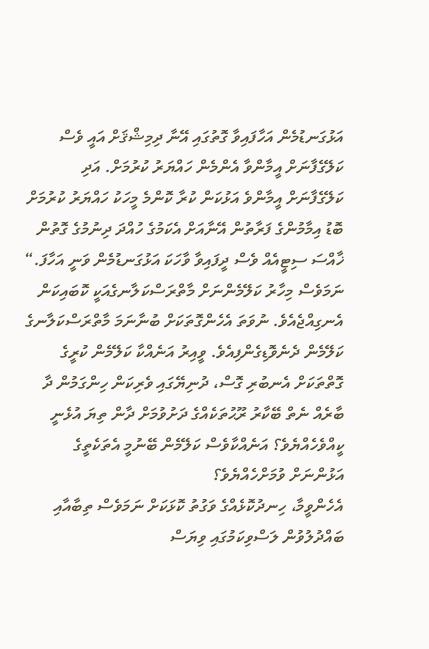އަޅުގަނޑުމެން އަހާފައިވާ ގޮތުގައި އޭނާ ދިމިޝްޤަށް އައީ ވެސް ކަލޭގެފާނަށް އީމާންވާ އެންމެން ހައްޔަރު ކުރުމަށް. އަދި ކަލޭގެފާނަށް އީމާންވެ އަޅުކަން ކުރާ ކޮންމެ މީހަކު ހައްޔަރު ކުރުމަށް ބޮޑު އިމާމުންގެ ފަރާތުން އޭނާއަށް އެކަމުގެ ހުއްދަ ދިނުމުގެ ގޮތުން ޚާއްސަ ސިޓީއެއް ވެސް ދީފައިވާ ވާހަކަ އަޅުގަނޑުމެން ވަނީ އަހާފަ.“
ނަމަވެސް މިހާރު ކަލޭމެންނަށް މާތްރަސްކަލާނގެއަކީ ކޮބައިކަން އެނގިއްޖެއެވެ. ނުވަތަ އެހެންގޮތަކަށް ބުނާނަމަ މާތްރަސްކަލާނގެ ކަލޭމެން ދެނެވޮޑިގެންފިއެވެ. ވީއިރު އަނެއްކާ ކަލޭމެން ކުރީގެ ގޮތްތަކަށް އެނބުރި ގޮސް، ދުނިޔޭގައި ވެރިކަން ހިންގަމުން ދާ ބާރެއް ނެތް ބޭކާރު ރޫޙުތަކެއްގެ ދަށުވުމަށް ދާން ތިޔަ އުޅެނީ ކީއްވެހެއްޔެވެ؟ އަނެއްކާވެސް ކަލޭމެން ބޭނުމީ އެތަކެތީގެ އަޅުންނަށް ވުމަށްހެއްޔެވެ؟
އެހެންވީމާ، ހިނދުކޮޅެއްގެ ވަގުތު ކޮޅަކަށް ނަމަވެސް ތިބާއާއި ބައްދުލުވުން ލަސްވިކަމުގައި ވިޔަސް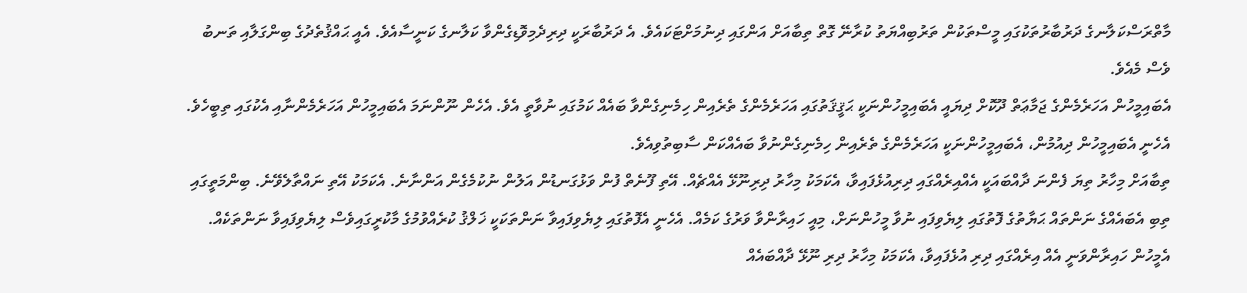މާތްރަސްކަލާނގެ ދަރުބާރުތަކުގައި މީސްތަކުން ތަރުބިއްޔަތު ކުރާނޭ ގޮތް ތިބާއަށް އަންގައި ދިނުމަށްޓަކައެވެ. އެ ދަރުބާރަކީ ދިރިދެމިވޮޑިގެންވާ ކަލާނގެ ކަނީސާއެވެ. އެއީ ޙައްޤުތެދުގެ ބިންގަލާއި ތަނބު ވެސް މެއެވެ.
އެބައިމީހުން އަހަރެމެންގެ ޖަމާޢަތް ދޫކޮށް ދިޔައީ އެބައިމީހުންނަކީ ޙަޤީޤަތުގައި އަހަރެމެންގެ ތެރެއިން ހިމެނިގެންވާ ބައެއް ކަމުގައި ނުވާތީ އެވެ. އެހެން ނޫންނަމަ އެބައިމީހުން އަހަރެމެންނާއި އެކުގައި ތިބީހެވެ. އެހެނީ އެބައިމީހުން ދިއުމުން، އެބައިމީހުންނަކީ އަހަރެމެންގެ ތެރެއިން ހިމެނިގެންނުވާ ބައެއްކަން ސާބިތުވިއެވެ.
ތިބާއަށް މިހާރު ތިޔަ ފެންނަ ދާއްބައަކީ އެއްއިރެއްގައި ދިރިއުޅެފައިވާ، އެކަމަކު މިހާރު ދިރިނޫޅޭ އެއްޗެއް. އޭތި ފޫނެތް ފުން ވަޅުގަނޑުން އަލުން ނުކުމެގެން އަންނާނެ. އެކަމަކު އޭތި ނައްތާލެވޭނެ. ބިންމަތީގައި ތިބި އެބައެއްގެ ނަންތައް ޙަޔާތުގެ ފޮތުގައި ލިޔެވިފައި ނުވާ މީހުންނަށް، މިއީ ހައިރާންވާ ވަރުގެ ކަމެއް. އެހެނީ އެފޮތުގައި ލިޔެވިފައިވާ ނަންތަކަކީ ޚަލްޤު ކުރެއްވުމުގެ މާކުރީގައިވެސް ލިޔެވިފައިވާ ނަންތަކެއް. އެމީހުން ހައިރާންވަނީ އެއް އިރެއްގައި ދިރި އުޅެފައިވާ، އެކަމަކު މިހާރު ދިރި ނޫޅޭ ދާއްބައެއް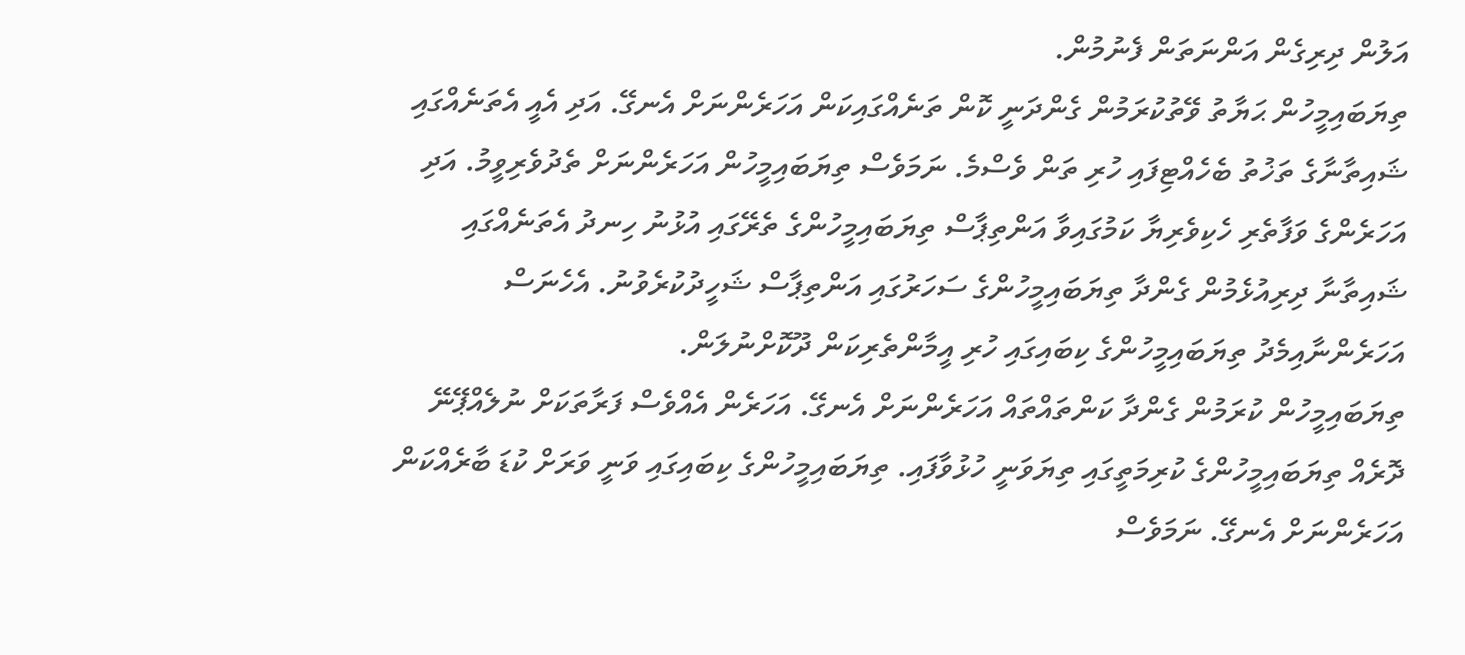އަލުން ދިރިގެން އަންނަތަން ފެނުމުން.
ތިޔަބައިމީހުން ޙަޔާތު ވޭތުކުރަމުން ގެންދަނީ ކޮން ތަނެއްގައިކަން އަހަރެންނަށް އެނގޭ. އަދި އެއީ އެތަނެއްގައި ޝައިތާނާގެ ތަޚުތު ބެހެއްޓިފައި ހުރި ތަން ވެސްމެ. ނަމަވެސް ތިޔަބައިމީހުން އަހަރެންނަށް ތެދުވެރިވީމު. އަދި އަހަރެންގެ ވަފާތެރި ހެކިވެރިޔާ ކަމުގައިވާ އަންތިޕާސް ތިޔަބައިމީހުންގެ ތެރޭގައި އުޅުނު ހިނދު އެތަނެއްގައި ޝައިތާނާ ދިރިއުޅެމުން ގެންދާ ތިޔަބައިމީހުންގެ ސަހަރުގައި އަންތިޕާސް ޝަހީދުކުރެވުނު. އެހެނަސް އަހަރެންނާއިމެދު ތިޔަބައިމީހުންގެ ކިބައިގައި ހުރި އީމާންތެރިކަން ދޫކޮށްނުލަން.
ތިޔަބައިމީހުން ކުރަމުން ގެންދާ ކަންތައްތައް އަހަރެންނަށް އެނގޭ. އަހަރެން އެއްވެސް ފަރާތަކަށް ނުލެއްޕޭނޭ ދޮރެއް ތިޔަބައިމީހުންގެ ކުރިމަތީގައި ތިޔަވަނީ ހުޅުވާފައި. ތިޔަބައިމީހުންގެ ކިބައިގައި ވަނީ ވަރަށް ކުޑަ ބާރެއްކަން އަހަރެންނަށް އެނގޭ. ނަމަވެސް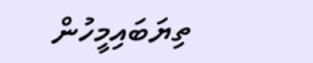ތިޔަބައިމީހުން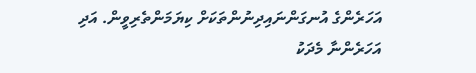އަހަރެންގެ އުނގަންނައިދިނުންތަކަށް ކިޔަމަންތެރިވީން. އަދި އަހަރެންނާ މެދަކު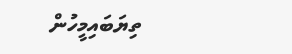ތިޔަބައިމީހުން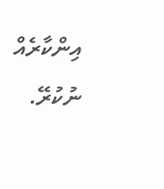އިންކާރެއް ނުކުރޭ.